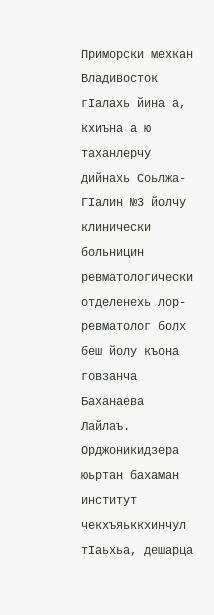Приморски мехкан Владивосток гIалахь йина а, кхиъна а ю таханлерчу дийнахь Соьлжа-ГIалин №3 йолчу клинически больницин ревматологически отделенехь лор-ревматолог болх беш йолу къона говзанча Баханаева Лайлаъ.
Орджоникидзера юьртан бахаман институт чекхъяьккхинчул тIаьхьа, дешарца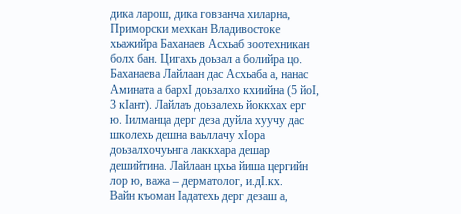дика ларош, дика говзанча хиларна, Приморски мехкан Владивостоке хьажийра Баханаев Асхьаб зоотехникан болх бан. Цигахь доьзал а болийра цо.
Баханаева Лайлаан дас Асхьаба а, нанас Амината а бархI доьзалхо кхиийна (5 йоI, 3 кIант). Лайлаъ доьзалехь йоккхах ерг ю. Iилманца дерг деза дуйла хуучу дас школехь дешна ваьллачу хIора доьзалхочуьнга лаккхара дешар дешийтина. Лайлаан цхьа йиша цергийн лор ю, важа – дерматолог, и.дI.кх.
Вайн къоман Iадатехь дерг дезаш а,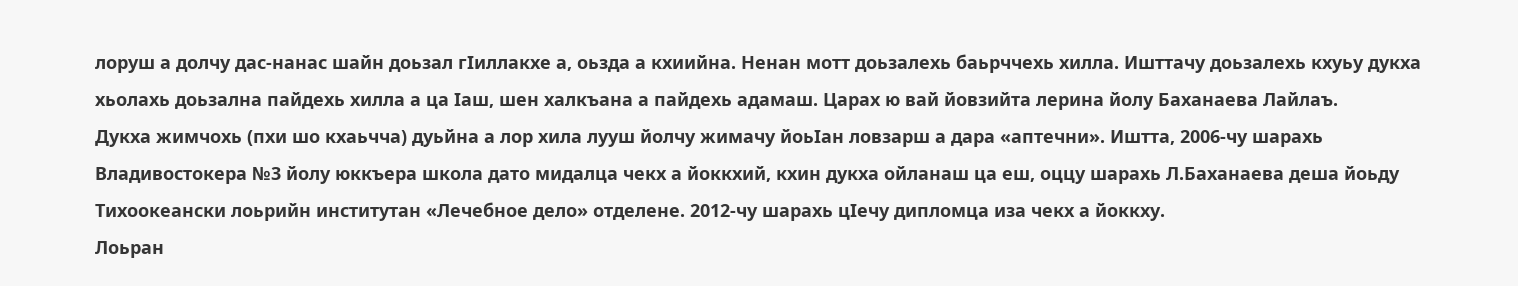лоруш а долчу дас-нанас шайн доьзал гIиллакхе а, оьзда а кхиийна. Ненан мотт доьзалехь баьрччехь хилла. Ишттачу доьзалехь кхуьу дукха хьолахь доьзална пайдехь хилла а ца Iаш, шен халкъана а пайдехь адамаш. Царах ю вай йовзийта лерина йолу Баханаева Лайлаъ.
Дукха жимчохь (пхи шо кхаьчча) дуьйна а лор хила лууш йолчу жимачу йоьIан ловзарш а дара «аптечни». Иштта, 2006-чу шарахь Владивостокера №3 йолу юккъера школа дато мидалца чекх а йоккхий, кхин дукха ойланаш ца еш, оццу шарахь Л.Баханаева деша йоьду Тихоокеански лоьрийн институтан «Лечебное дело» отделене. 2012-чу шарахь цIечу дипломца иза чекх а йоккху.
Лоьран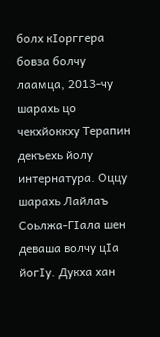болх кIорггера бовза болчу лаамца, 2013-чу шарахь цо чекхйоккху Терапин декъехь йолу интернатура. Оццу шарахь Лайлаъ Соьлжа-ГIала шен деваша волчу цIа йогIу. Дукха хан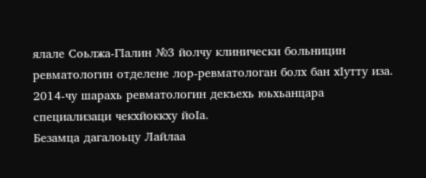ялале Соьлжа-ГIалин №3 йолчу клинически больницин ревматологин отделене лор-ревматологан болх бан хIутту иза. 2014-чу шарахь ревматологин декъехь юьхьанцара специализаци чекхйоккху йоIа.
Безамца дагалоьцу Лайлаа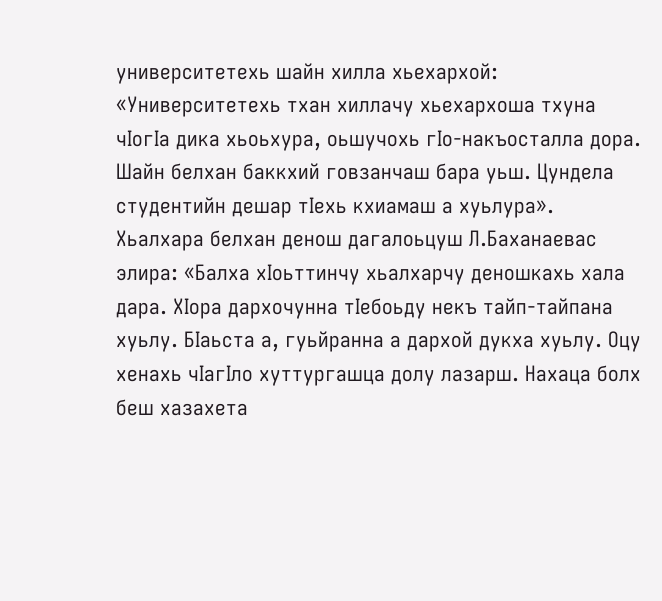университетехь шайн хилла хьехархой: «Университетехь тхан хиллачу хьехархоша тхуна чIогIа дика хьоьхура, оьшучохь гIо-накъосталла дора. Шайн белхан баккхий говзанчаш бара уьш. Цундела студентийн дешар тIехь кхиамаш а хуьлура».
Хьалхара белхан денош дагалоьцуш Л.Баханаевас элира: «Балха хIоьттинчу хьалхарчу деношкахь хала дара. ХIора дархочунна тIебоьду некъ тайп-тайпана хуьлу. БIаьста а, гуьйранна а дархой дукха хуьлу. Оцу хенахь чIагIло хуттургашца долу лазарш. Нахаца болх беш хазахета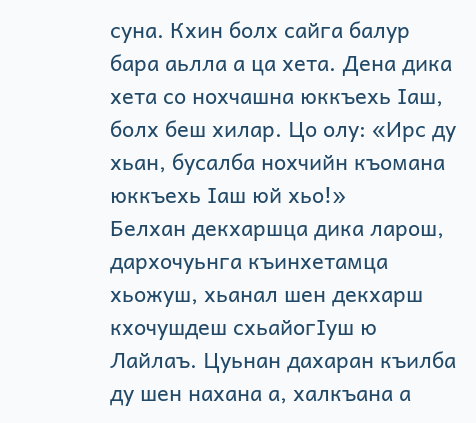суна. Кхин болх сайга балур бара аьлла а ца хета. Дена дика хета со нохчашна юккъехь Iаш, болх беш хилар. Цо олу: «Ирс ду хьан, бусалба нохчийн къомана юккъехь Iаш юй хьо!»
Белхан декхаршца дика ларош, дархочуьнга къинхетамца хьожуш, хьанал шен декхарш кхочушдеш схьайогIуш ю Лайлаъ. Цуьнан дахаран къилба ду шен нахана а, халкъана а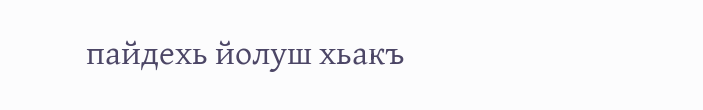пайдехь йолуш хьакъ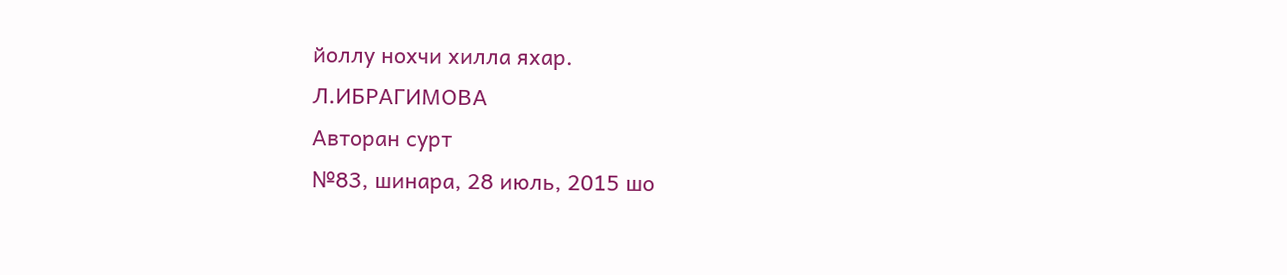йоллу нохчи хилла яхар.
Л.ИБРАГИМОВА
Авторан сурт
№83, шинара, 28 июль, 2015 шо